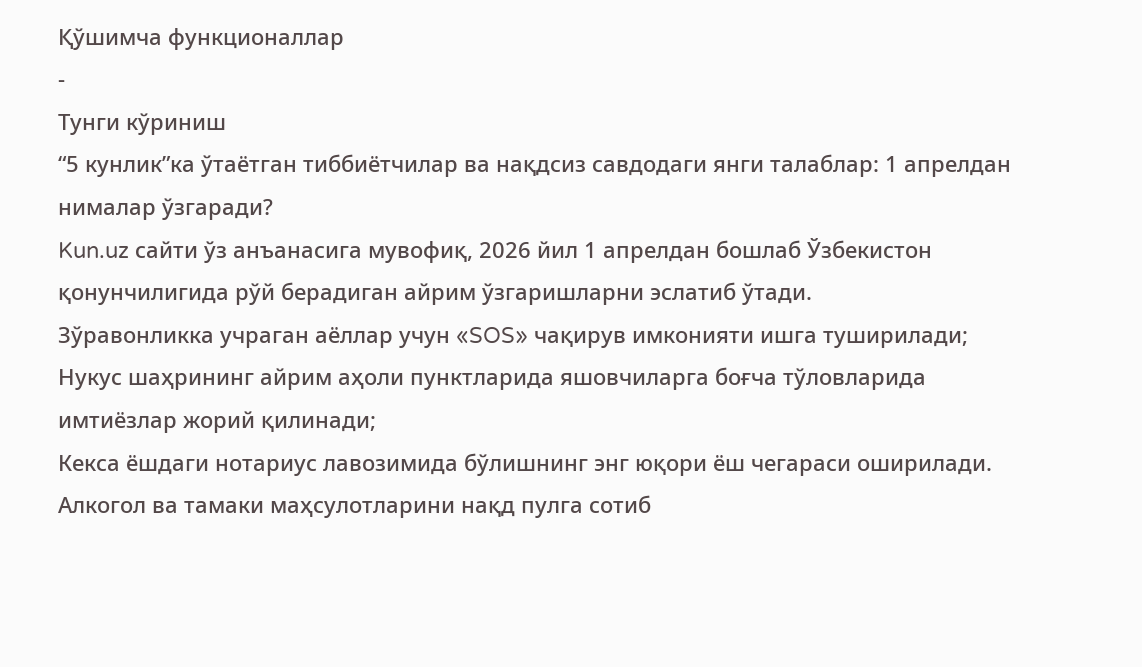Қўшимча функционаллар
-
Тунги кўриниш
“5 кунлик”ка ўтаётган тиббиётчилар ва нақдсиз савдодаги янги талаблар: 1 апрелдан нималар ўзгаради?
Kun.uz сайти ўз анъанасига мувофиқ, 2026 йил 1 апрелдан бошлаб Ўзбекистон қонунчилигида рўй берадиган айрим ўзгаришларни эслатиб ўтади.
Зўравонликка учраган аёллар учун «SOS» чақирув имконияти ишга туширилади;
Нукус шаҳрининг айрим аҳоли пунктларида яшовчиларга боғча тўловларида имтиёзлар жорий қилинади;
Кекса ёшдаги нотариус лавозимида бўлишнинг энг юқори ёш чегараси оширилади.
Алкогол ва тамаки маҳсулотларини нақд пулга сотиб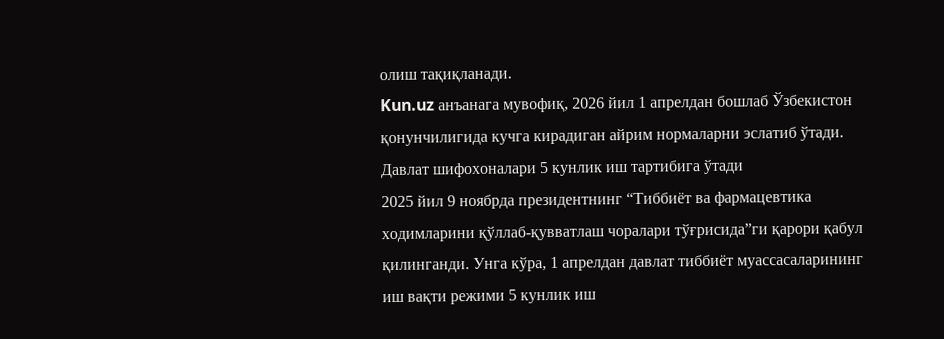олиш тақиқланади.
Kun.uz анъанага мувофиқ, 2026 йил 1 апрелдан бошлаб Ўзбекистон қонунчилигида кучга кирадиган айрим нормаларни эслатиб ўтади.
Давлат шифохоналари 5 кунлик иш тартибига ўтади
2025 йил 9 ноябрда президентнинг “Тиббиёт ва фармацевтика ходимларини қўллаб-қувватлаш чоралари тўғрисида”ги қарори қабул қилинганди. Унга кўра, 1 апрелдан давлат тиббиёт муассасаларининг иш вақти режими 5 кунлик иш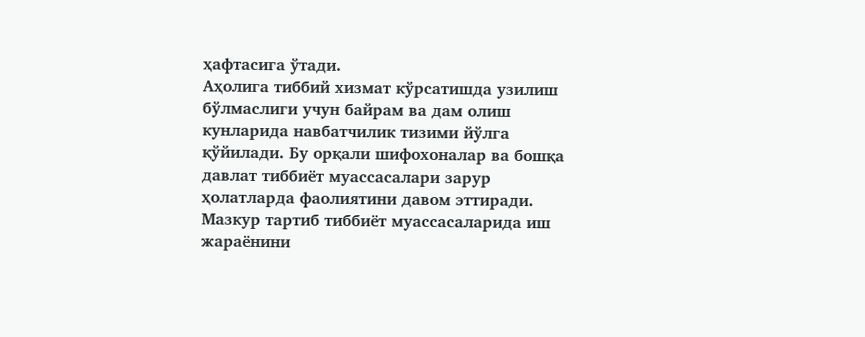ҳафтасига ўтади.
Аҳолига тиббий хизмат кўрсатишда узилиш бўлмаслиги учун байрам ва дам олиш кунларида навбатчилик тизими йўлга қўйилади. Бу орқали шифохоналар ва бошқа давлат тиббиёт муассасалари зарур ҳолатларда фаолиятини давом эттиради.
Мазкур тартиб тиббиёт муассасаларида иш жараёнини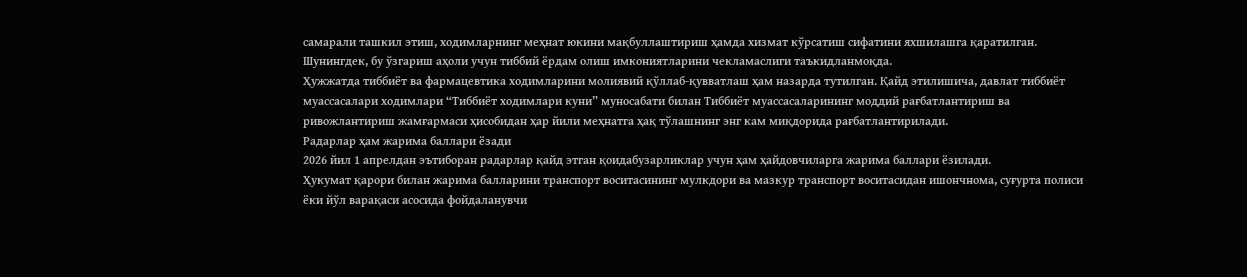самарали ташкил этиш, ходимларнинг меҳнат юкини мақбуллаштириш ҳамда хизмат кўрсатиш сифатини яхшилашга қаратилган. Шунингдек, бу ўзгариш аҳоли учун тиббий ёрдам олиш имкониятларини чекламаслиги таъкидланмоқда.
Ҳужжатда тиббиёт ва фармацевтика ходимларини молиявий қўллаб-қувватлаш ҳам назарда тутилган. Қайд этилишича, давлат тиббиёт муассасалари ходимлари “Тиббиёт ходимлари куни” муносабати билан Тиббиёт муассасаларининг моддий рағбатлантириш ва ривожлантириш жамғармаси ҳисобидан ҳар йили меҳнатга ҳақ тўлашнинг энг кам миқдорида рағбатлантирилади.
Радарлар ҳам жарима баллари ёзади
2026 йил 1 апрелдан эътиборан радарлар қайд этган қоидабузарликлар учун ҳам ҳайдовчиларга жарима баллари ёзилади.
Ҳукумат қарори билан жарима балларини транспорт воситасининг мулкдори ва мазкур транспорт воситасидан ишончнома, суғурта полиси ёки йўл варақаси асосида фойдаланувчи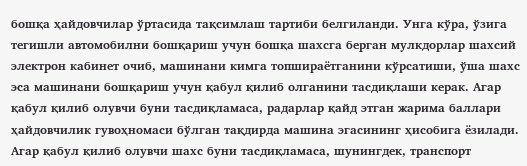бошқа ҳайдовчилар ўртасида тақсимлаш тартиби белгиланди. Унга кўра, ўзига тегишли автомобилни бошқариш учун бошқа шахсга берган мулкдорлар шахсий электрон кабинет очиб, машинани кимга топшираётганини кўрсатиши, ўша шахс эса машинани бошқариш учун қабул қилиб олганини тасдиқлаши керак. Агар қабул қилиб олувчи буни тасдиқламаса, радарлар қайд этган жарима баллари ҳайдовчилик гувоҳномаси бўлган тақдирда машина эгасининг ҳисобига ёзилади.
Агар қабул қилиб олувчи шахс буни тасдиқламаса, шунингдек, транспорт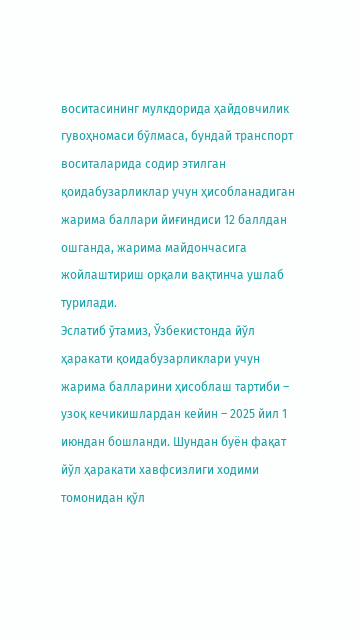воситасининг мулкдорида ҳайдовчилик гувоҳномаси бўлмаса, бундай транспорт воситаларида содир этилган қоидабузарликлар учун ҳисобланадиган жарима баллари йиғиндиси 12 баллдан ошганда, жарима майдончасига жойлаштириш орқали вақтинча ушлаб турилади.
Эслатиб ўтамиз, Ўзбекистонда йўл ҳаракати қоидабузарликлари учун жарима балларини ҳисоблаш тартиби – узоқ кечикишлардан кейин – 2025 йил 1 июндан бошланди. Шундан буён фақат йўл ҳаракати хавфсизлиги ходими томонидан қўл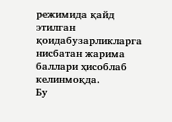режимида қайд этилган қоидабузарликларга нисбатан жарима баллари ҳисоблаб келинмоқда.
Бу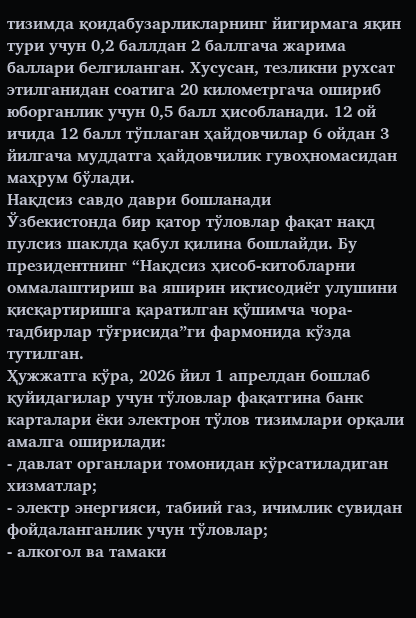тизимда қоидабузарликларнинг йигирмага яқин тури учун 0,2 баллдан 2 баллгача жарима баллари белгиланган. Хусусан, тезликни рухсат этилганидан соатига 20 километргача ошириб юборганлик учун 0,5 балл ҳисобланади. 12 ой ичида 12 балл тўплаган ҳайдовчилар 6 ойдан 3 йилгача муддатга ҳайдовчилик гувоҳномасидан маҳрум бўлади.
Нақдсиз савдо даври бошланади
Ўзбекистонда бир қатор тўловлар фақат нақд пулсиз шаклда қабул қилина бошлайди. Бу президентнинг “Нақдсиз ҳисоб-китобларни оммалаштириш ва яширин иқтисодиёт улушини қисқартиришга қаратилган қўшимча чора-тадбирлар тўғрисида”ги фармонида кўзда тутилган.
Ҳужжатга кўра, 2026 йил 1 апрелдан бошлаб қуйидагилар учун тўловлар фақатгина банк карталари ёки электрон тўлов тизимлари орқали амалга оширилади:
- давлат органлари томонидан кўрсатиладиган хизматлар;
- электр энергияси, табиий газ, ичимлик сувидан фойдаланганлик учун тўловлар;
- алкогол ва тамаки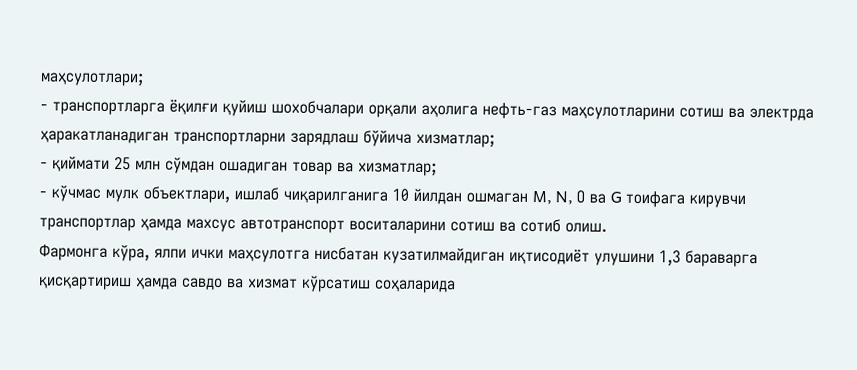маҳсулотлари;
- транспортларга ёқилғи қуйиш шохобчалари орқали аҳолига нефть-газ маҳсулотларини сотиш ва электрда ҳаракатланадиган транспортларни зарядлаш бўйича хизматлар;
- қиймати 25 млн сўмдан ошадиган товар ва хизматлар;
- кўчмас мулк объектлари, ишлаб чиқарилганига 10 йилдан ошмаган M, N, О ва G тоифага кирувчи транспортлар ҳамда махсус автотранспорт воситаларини сотиш ва сотиб олиш.
Фармонга кўра, ялпи ички маҳсулотга нисбатан кузатилмайдиган иқтисодиёт улушини 1,3 бараварга қисқартириш ҳамда савдо ва хизмат кўрсатиш соҳаларида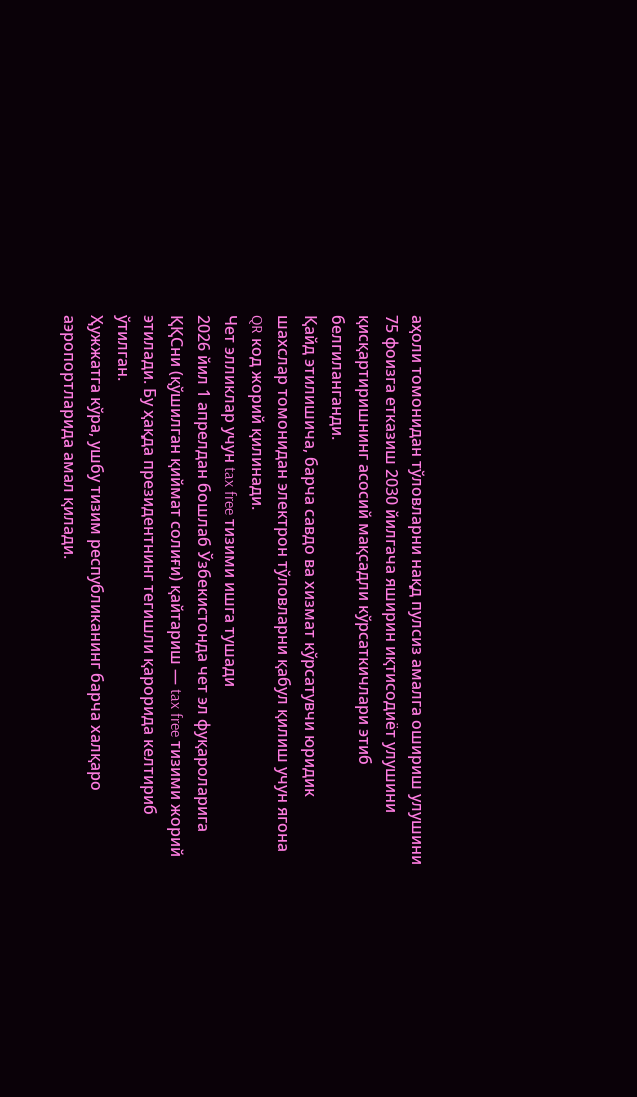аҳоли томонидан тўловларни нақд пулсиз амалга ошириш улушини 75 фоизга етказиш 2030 йилгача яширин иқтисодиёт улушини қисқартиришнинг асосий мақсадли кўрсаткичлари этиб белгиланганди.
Қайд этилишича, барча савдо ва хизмат кўрсатувчи юридик шахслар томонидан электрон тўловларни қабул қилиш учун ягона QR код жорий қилинади.
Чет элликлар учун tax free тизими ишга тушади
2026 йил 1 апрелдан бошлаб Ўзбекистонда чет эл фуқароларига ҚҚСни (қўшилган қиймат солиғи) қайтариш — tax free тизими жорий этилади. Бу ҳақда президентнинг тегишли қарорида келтириб ўтилган.
Ҳужжатга кўра, ушбу тизим республиканинг барча халқаро аэропортларида амал қилади.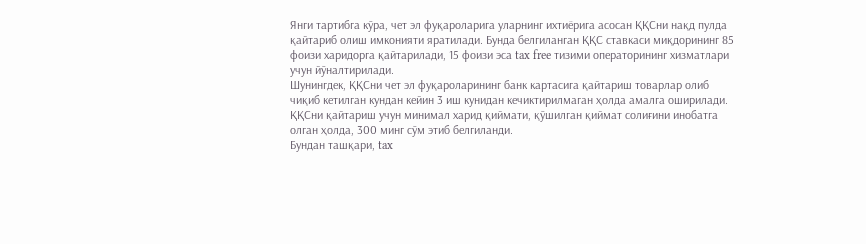Янги тартибга кўра, чет эл фуқароларига уларнинг ихтиёрига асосан ҚҚСни нақд пулда қайтариб олиш имконияти яратилади. Бунда белгиланган ҚҚС ставкаси миқдорининг 85 фоизи харидорга қайтарилади, 15 фоизи эса tax free тизими операторининг хизматлари учун йўналтирилади.
Шунингдек, ҚҚСни чет эл фуқароларининг банк картасига қайтариш товарлар олиб чиқиб кетилган кундан кейин 3 иш кунидан кечиктирилмаган ҳолда амалга оширилади.
ҚҚСни қайтариш учун минимал харид қиймати, қўшилган қиймат солиғини инобатга олган ҳолда, 300 минг сўм этиб белгиланди.
Бундан ташқари, tax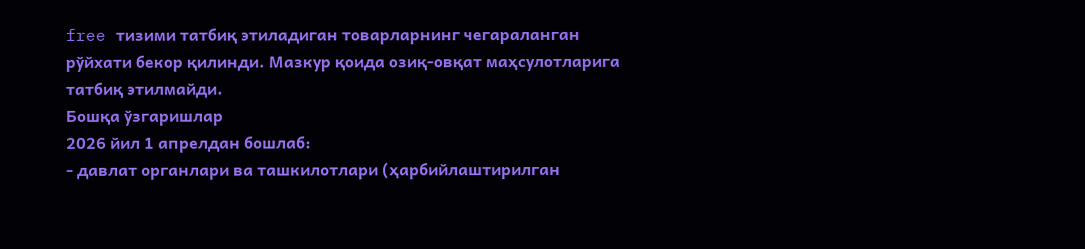free тизими татбиқ этиладиган товарларнинг чегараланган рўйхати бекор қилинди. Мазкур қоида озиқ-овқат маҳсулотларига татбиқ этилмайди.
Бошқа ўзгаришлар
2026 йил 1 апрелдан бошлаб:
- давлат органлари ва ташкилотлари (ҳарбийлаштирилган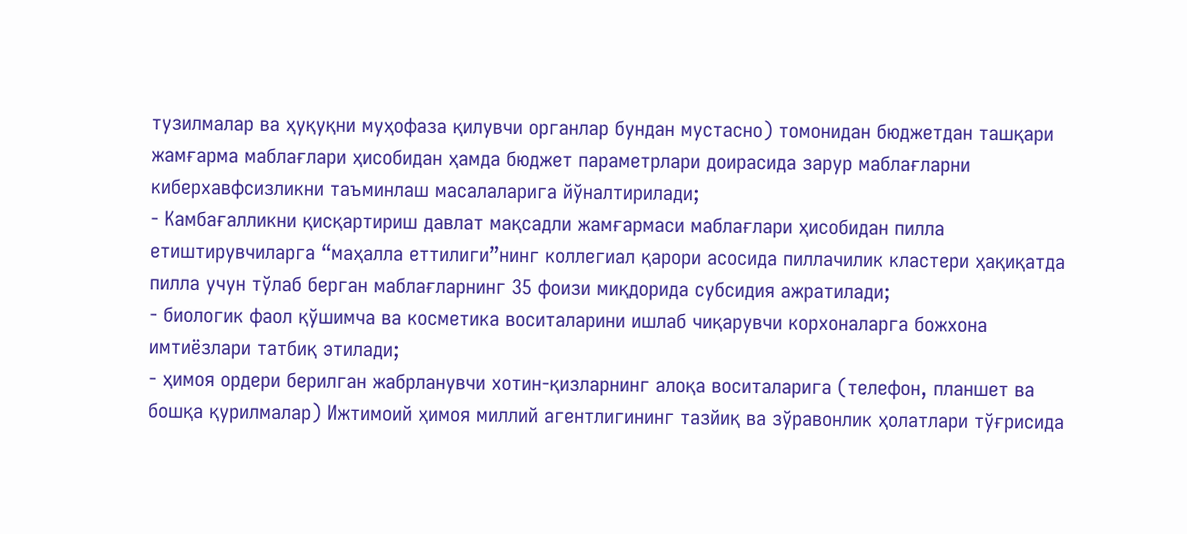тузилмалар ва ҳуқуқни муҳофаза қилувчи органлар бундан мустасно) томонидан бюджетдан ташқари жамғарма маблағлари ҳисобидан ҳамда бюджет параметрлари доирасида зарур маблағларни киберхавфсизликни таъминлаш масалаларига йўналтирилади;
- Камбағалликни қисқартириш давлат мақсадли жамғармаси маблағлари ҳисобидан пилла етиштирувчиларга “маҳалла еттилиги”нинг коллегиал қарори асосида пиллачилик кластери ҳақиқатда пилла учун тўлаб берган маблағларнинг 35 фоизи миқдорида субсидия ажратилади;
- биологик фаол қўшимча ва косметика воситаларини ишлаб чиқарувчи корхоналарга божхона имтиёзлари татбиқ этилади;
- ҳимоя ордери берилган жабрланувчи хотин-қизларнинг алоқа воситаларига (телефон, планшет ва бошқа қурилмалар) Ижтимоий ҳимоя миллий агентлигининг тазйиқ ва зўравонлик ҳолатлари тўғрисида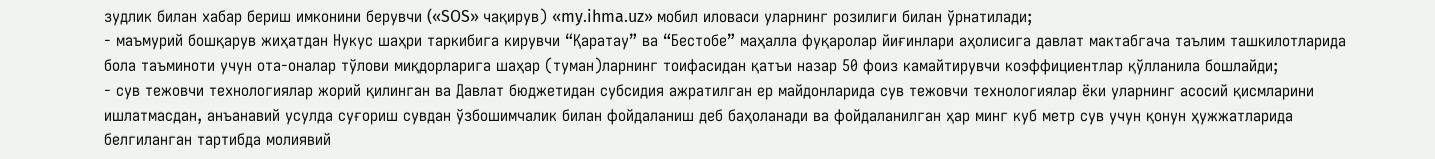зудлик билан хабар бериш имконини берувчи («SOS» чақирув) «my.ihma.uz» мобил иловаси уларнинг розилиги билан ўрнатилади;
- маъмурий бошқарув жиҳатдан Нукус шаҳри таркибига кирувчи “Қаратау” ва “Бестобе” маҳалла фуқаролар йиғинлари аҳолисига давлат мактабгача таълим ташкилотларида бола таъминоти учун ота-оналар тўлови миқдорларига шаҳар (туман)ларнинг тоифасидан қатъи назар 50 фоиз камайтирувчи коэффициентлар қўлланила бошлайди;
- сув тежовчи технологиялар жорий қилинган ва Давлат бюджетидан субсидия ажратилган ер майдонларида сув тежовчи технологиялар ёки уларнинг асосий қисмларини ишлатмасдан, анъанавий усулда суғориш сувдан ўзбошимчалик билан фойдаланиш деб баҳоланади ва фойдаланилган ҳар минг куб метр сув учун қонун ҳужжатларида белгиланган тартибда молиявий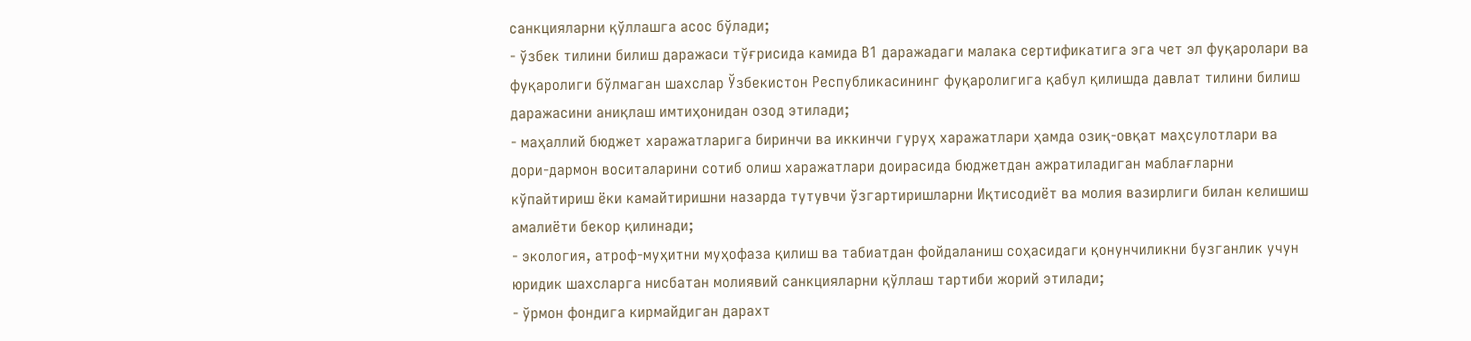санкцияларни қўллашга асос бўлади;
- ўзбек тилини билиш даражаси тўғрисида камида В1 даражадаги малака сертификатига эга чет эл фуқаролари ва фуқаролиги бўлмаган шахслар Ўзбекистон Республикасининг фуқаролигига қабул қилишда давлат тилини билиш даражасини аниқлаш имтиҳонидан озод этилади;
- маҳаллий бюджет харажатларига биринчи ва иккинчи гуруҳ харажатлари ҳамда озиқ-овқат маҳсулотлари ва дори-дармон воситаларини сотиб олиш харажатлари доирасида бюджетдан ажратиладиган маблағларни кўпайтириш ёки камайтиришни назарда тутувчи ўзгартиришларни Иқтисодиёт ва молия вазирлиги билан келишиш амалиёти бекор қилинади;
- экология, атроф-муҳитни муҳофаза қилиш ва табиатдан фойдаланиш соҳасидаги қонунчиликни бузганлик учун юридик шахсларга нисбатан молиявий санкцияларни қўллаш тартиби жорий этилади;
- ўрмон фондига кирмайдиган дарахт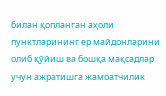билан қопланган аҳоли пунктларининг ер майдонларини олиб қўйиш ва бошқа мақсадлар учун ажратишга жамоатчилик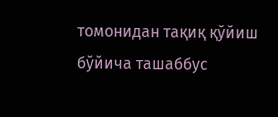томонидан тақиқ қўйиш бўйича ташаббус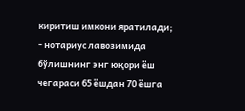киритиш имкони яратилади;
- нотариус лавозимида бўлишнинг энг юқори ёш чегараси 65 ёшдан 70 ёшга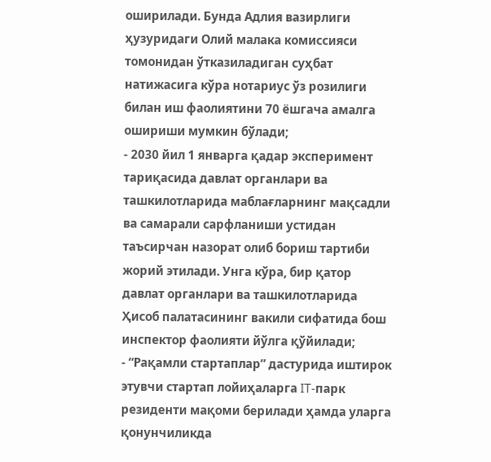оширилади. Бунда Адлия вазирлиги ҳузуридаги Олий малака комиссияси томонидан ўтказиладиган суҳбат натижасига кўра нотариус ўз розилиги билан иш фаолиятини 70 ёшгача амалга ошириши мумкин бўлади;
- 2030 йил 1 январга қадар эксперимент тариқасида давлат органлари ва ташкилотларида маблағларнинг мақсадли ва самарали сарфланиши устидан таъсирчан назорат олиб бориш тартиби жорий этилади. Унга кўра, бир қатор давлат органлари ва ташкилотларида Ҳисоб палатасининг вакили сифатида бош инспектор фаолияти йўлга қўйилади;
- “Рақамли стартаплар” дастурида иштирок этувчи стартап лойиҳаларга IT-парк резиденти мақоми берилади ҳамда уларга қонунчиликда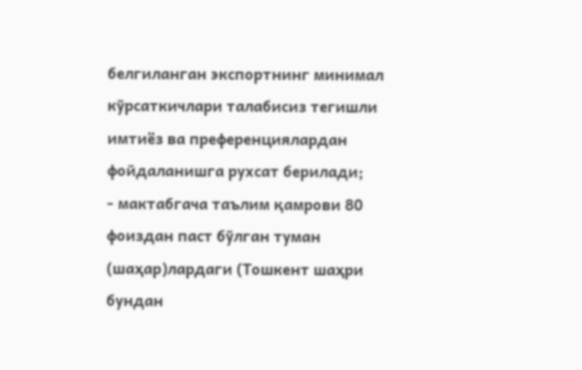белгиланган экспортнинг минимал кўрсаткичлари талабисиз тегишли имтиёз ва преференциялардан фойдаланишга рухсат берилади;
- мактабгача таълим қамрови 80 фоиздан паст бўлган туман (шаҳар)лардаги (Тошкент шаҳри бундан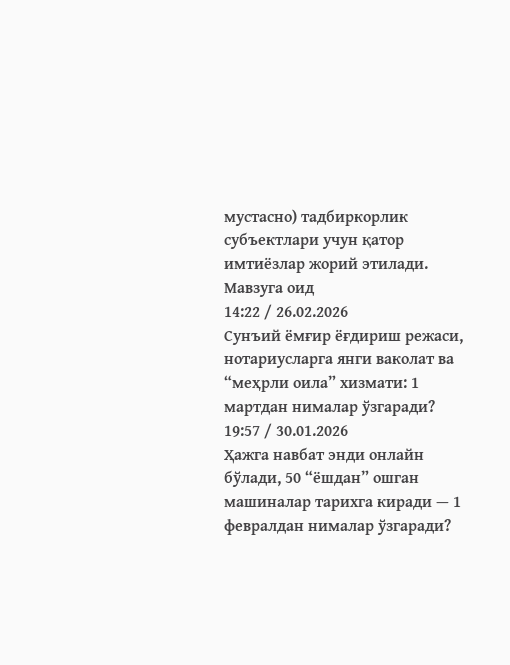мустасно) тадбиркорлик субъектлари учун қатор имтиёзлар жорий этилади.
Мавзуга оид
14:22 / 26.02.2026
Сунъий ёмғир ёғдириш режаси, нотариусларга янги ваколат ва “меҳрли оила” хизмати: 1 мартдан нималар ўзгаради?
19:57 / 30.01.2026
Ҳажга навбат энди онлайн бўлади, 50 “ёшдан” ошган машиналар тарихга киради — 1 февралдан нималар ўзгаради?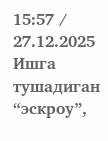15:57 / 27.12.2025
Ишга тушадиган “эскроу”,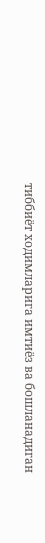тиббиёт ходимларига имтиёз ва бошланадиган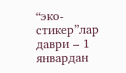“эко-стикер”лар даври – 1 январдан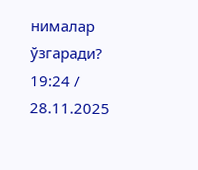нималар ўзгаради?
19:24 / 28.11.2025